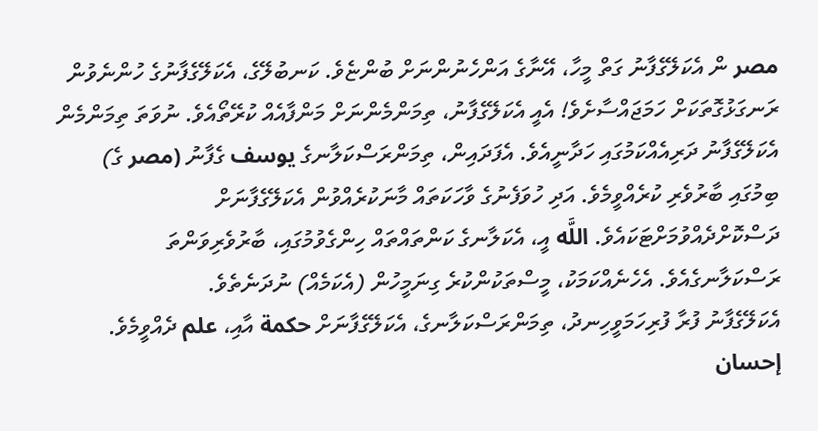مصر ން އެކަލޭގެފާނު ގަތް މީހާ، އޭނާގެ އަންހެނުންނަށް ބުންޏެވެ. ކަނބުލޭގެ، އެކަލޭގެފާނުގެ ހުންނެވުން ރަނގަޅުގޮތަކަށް ހަމަޖައްސާށެވެ! އެއީ އެކަލޭގެފާނު، ތިމަންމެންނަށް މަންފާއެއް ކުރޭތޯއެވެ. ނުވަތަ ތިމަންމެން އެކަލޭގެފާނު ދަރިއެއްކަމުގައި ހަދާނީއެވެ. އެފަދައިން، ތިމަންރަސްކަލާނގެ يوسف ގެފާނު (مصر ގެ) ބިމުގައި ބާރުވެރި ކުރެއްވީމެވެ. އަދި ހުވަފެނުގެ ވާހަކަތައް މާނަކުރެއްވުން އެކަލޭގެފާނަށް ދަސްކޮށްދެއްވުމަށްޓަކައެވެ. اللَّه އީ، އެކަލާނގެ ކަންތައްތައް ހިންގެވުމުގައި، ބާރުވެރިވަންތަ ރަސްކަލާނގެއެވެ. އެހެނެއްކަމަކު، މީސްތަކުންކުރެ ގިނަމީހުން (އެކަމެއް) ނުދަނެތެވެ.
އެކަލޭގެފާނު ފުރާ ފުރިހަމަވީހިނދު، ތިމަންރަސްކަލާނގެ، އެކަލޭގެފާނަށް حكمة އާއި، علم ދެއްވީމެވެ. إحسان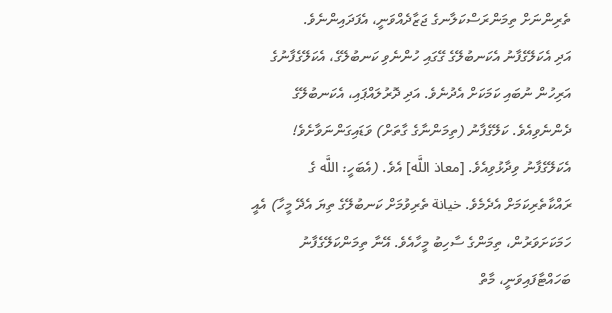ތެރިންނަށް ތިމަންރަސްކަލާނގެ ޖަޒާދެއްވަނީ، އެފަދައިންނެވެ.
އަދި އެކަލޭގެފާނު އެކަނބުލޭގެ ގޭގައި ހުންނެވި ކަނބުލޭގެ، އެކަލޭގެފާނުގެ އަރިހުން ނުބައި ކަމަކަށް އެދުނެވެ. އަދި ދޮރުލައްޕައި، އެކަނބުލޭގެ ދެންނެވިއެވެ. ކަލޭގެފާނު (ތިމަންނާގެ ގާތަށް) ވަޑައިގަންނަވާށެވެ! އެކަލޭގެފާނު ވިދާޅުވިއެވެ. [معاذ اللَّه] އެވެ. (އެބަހީ: اللَّه ގެ ރައްކާތެރިކަމަށް އެދެމެވެ. خيانة ތެރިވުމަށް ކަނބުލޭގެ ތިޔަ އެދޭ މީހާ) އެއީ ހަމަކަށަވަރުން، ތިމަންގެ ސާހިބު މީހާއެވެ. އޭނާ ތިމަންކަލޭގެފާނު ބަހައްޓާފައިވަނީ، މާތް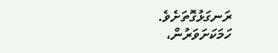ރަނގަޅުގޮތަށެވެ. ހަމަކަށަވަރުން،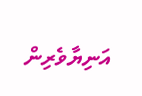އަނިޔާވެރިން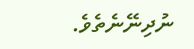ނުދިނޭނެތެވެ.